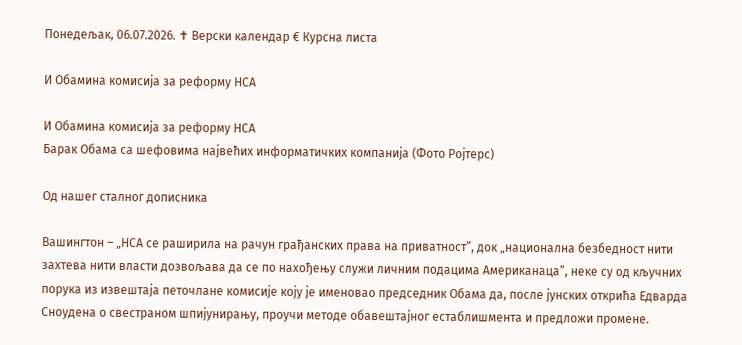Понедељак, 06.07.2026. ✝ Верски календар € Курсна листа

И Обамина комисија за реформу НСА

И Обамина комисија за реформу НСА
Барак Обама са шефовима највећих информатичких компанија (Фото Ројтерс)

Од нашег сталног дописника

Вашингтон – „НСА се раширила на рачун грађанских права на приватност”, док „национална безбедност нити захтева нити власти дозвољава да се по нахођењу служи личним подацима Американаца”, неке су од кључних порука из извештаја петочлане комисије коју је именовао председник Обама да, после јунских открића Едварда Сноудена о свестраном шпијунирању, проучи методе обавештајног естаблишмента и предложи промене.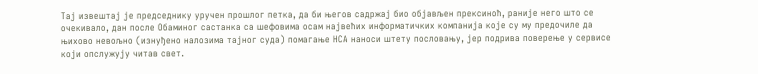Тај извештај је председнику уручен прошлог петка, да би његов садржај био објављен прексиноћ, раније него што се очекивало, дан после Обаминог састанка са шефовима осам највећих информатичких компанија које су му предочиле да њихово невољно (изнуђено налозима тајног суда) помагање НСА наноси штету пословању, јер подрива поверење у сервисе који опслужују читав свет.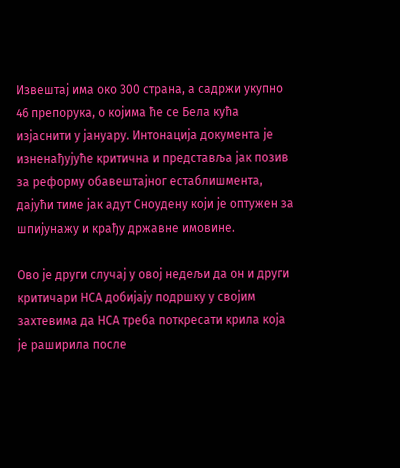Извештај има око 300 страна, а садржи укупно 46 препорука, о којима ће се Бела кућа изјаснити у јануару. Интонација документа је изненађујуће критична и представља јак позив за реформу обавештајног естаблишмента, дајући тиме јак адут Сноудену који је оптужен за шпијунажу и крађу државне имовине.

Ово је други случај у овој недељи да он и други критичари НСА добијају подршку у својим захтевима да НСА треба поткресати крила која је раширила после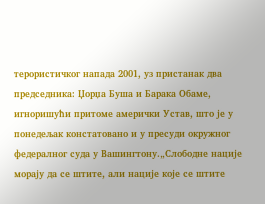терористичког напада 2001, уз пристанак два председника: Џорџа Буша и Барака Обаме, игноришући притоме амерички Устав, што је у понедељак констатовано и у пресуди окружног федералног суда у Вашингтону.„Слободне нације морају да се штите, али нације које се штите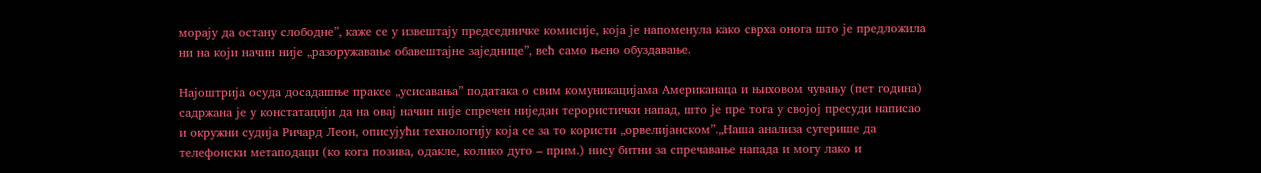морају да остану слободне”, каже се у извештају председничке комисије, која је напоменула како сврха онога што је предложила ни на који начин није „разоружавање обавештајне заједнице”, већ само њено обуздавање.

Најоштрија осуда досадашње праксе „усисавања” података о свим комуникацијама Американаца и њиховом чувању (пет година) садржана је у констатацији да на овај начин није спречен ниједан терористички напад, што је пре тога у својој пресуди написао и окружни судија Ричард Леон, описујући технологију која се за то користи „орвелијанском”.„Наша анализа сугерише да телефонски метаподаци (ко кога позива, одакле, колико дуго – прим.) нису битни за спречавање напада и могу лако и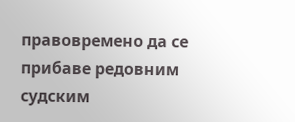правовремено да се прибаве редовним судским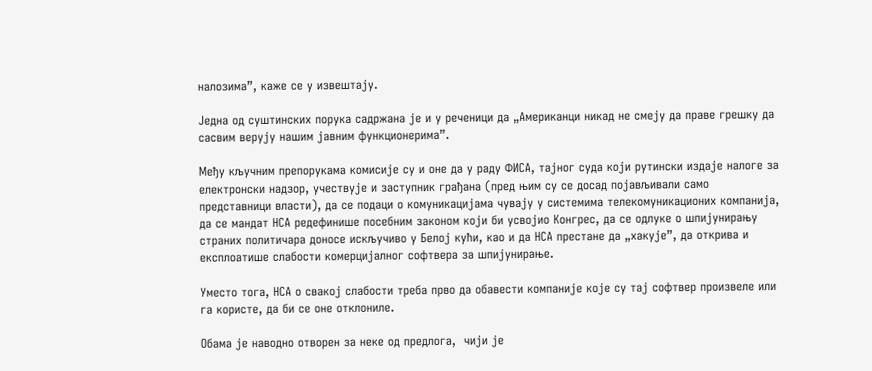налозима”, каже се у извештају.

Једна од суштинских порука садржана је и у реченици да „Американци никад не смеју да праве грешку да сасвим верују нашим јавним функционерима”.

Међу кључним препорукама комисије су и оне да у раду ФИСА, тајног суда који рутински издаје налоге за електронски надзор, учествује и заступник грађана (пред њим су се досад појављивали само представници власти), да се подаци о комуникацијама чувају у системима телекомуникационих компанија, да се мандат НСА редефинише посебним законом који би усвојио Конгрес, да се одлуке о шпијунирању страних политичара доносе искључиво у Белој кући, као и да НСА престане да „хакује”, да открива и експлоатише слабости комерцијалног софтвера за шпијунирање.

Уместо тога, НСА о свакој слабости треба прво да обавести компаније које су тај софтвер произвеле или га користе, да би се оне отклониле.

Обама је наводно отворен за неке од предлога,  чији је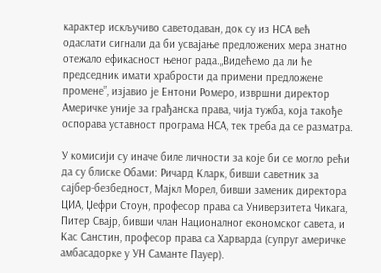карактер искључиво саветодаван, док су из НСА већ одаслати сигнали да би усвајање предложених мера знатно отежало ефикасност њеног рада.„Видећемо да ли ће председник имати храбрости да примени предложене промене”, изјавио је Ентони Ромеро, извршни директор Америчке уније за грађанска права, чија тужба, која такође оспорава уставност програма НСА, тек треба да се разматра.

У комисији су иначе биле личности за које би се могло рећи да су блиске Обами: Ричард Кларк, бивши саветник за сајбер-безбедност, Мајкл Морел, бивши заменик директора ЦИА, Џефри Стоун, професор права са Универзитета Чикага, Питер Свајр, бивши члан Националног економског савета, и Кас Санстин, професор права са Харварда (супруг америчке амбасадорке у УН Саманте Пауер).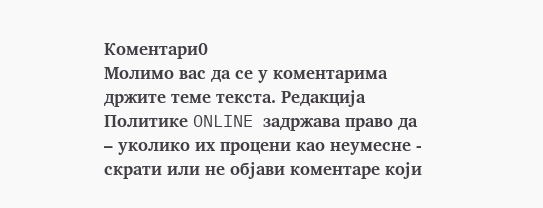Коментари0
Молимо вас да се у коментарима држите теме текста. Редакција Политике ONLINE задржава право да – уколико их процени као неумесне - скрати или не објави коментаре који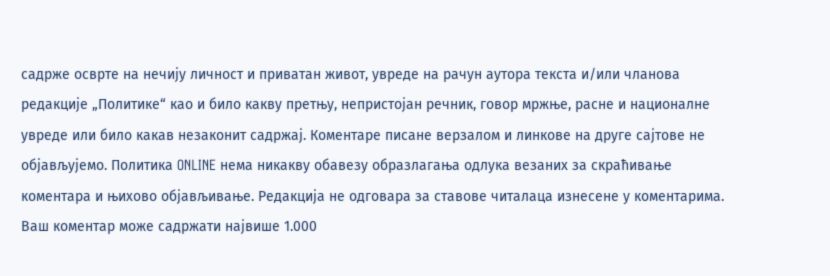садрже осврте на нечију личност и приватан живот, увреде на рачун аутора текста и/или чланова редакције „Политике“ као и било какву претњу, непристојан речник, говор мржње, расне и националне увреде или било какав незаконит садржај. Коментаре писане верзалом и линкове на друге сајтове не објављујемо. Политика ONLINE нема никакву обавезу образлагања одлука везаних за скраћивање коментара и њихово објављивање. Редакција не одговара за ставове читалаца изнесене у коментарима. Ваш коментар може садржати највише 1.000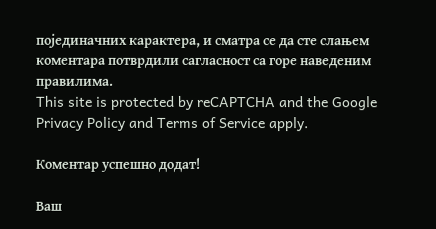појединачних карактера, и сматра се да сте слањем коментара потврдили сагласност са горе наведеним правилима.
This site is protected by reCAPTCHA and the Google Privacy Policy and Terms of Service apply.

Комeнтар успeшно додат!

Ваш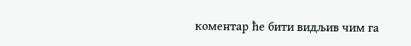комeнтар ћe бити видљив чим га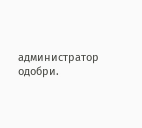администратор одобри.